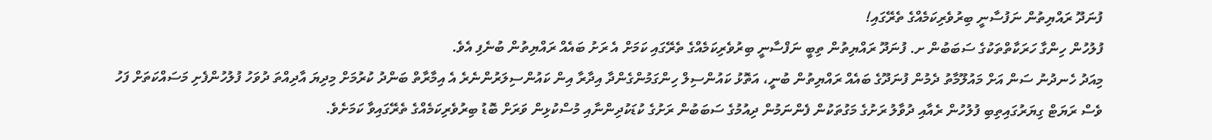ފުނަދޫ ރައްޔިތުން ނަފުސާނީ ބިރުވެރިކަމެއްގެ ތެރޭގައި!
ފުލުހުން ހިންގާ ހަރަކާތްތަކުގެ ސަބަބުން ށ. ފުނަދޫ ރައްޔިތުން ތިބީ ނަފްސާނީ ބިރުވެރިކަމެއްގެ ތެރޭގައި ކަމަށް އެ ރަށު ބައެއް ރައްޔިތުން ބުނެފި އެވެ.
މިއަދު ހެނދުނު ސަން އަށް މައުލޫމާތު ދެމުން ފުނަދޫގެ ބައެއް ރައްޔިތުން ބުނީ، އަތޮޅު ކައުންސިލް ހިންގަމުންގެންދާ އިދާރާ އިން ކައުންސިލަރުންނެރެ އެ އިމާރާތް ބަންދު ކުރުމަށް މިދިޔަ އާދިއްތަ ދުވަހު ފުލުހުންފެށި މަސައްކަތަށް ފަހު ވެސް ރަޔަޓް ގިޔަރުގައިތިބި ފުލުހުން ރެއާއި ދުވާލު ރަށުގެ މަގުތަކުން ފެންނަމުން ދިއުމުގެ ސަބަބުން ރަށުގެ ކުޑަކުދިންނާއި މުސްކުޅިން ވަރަށް ބޮޑު ބިރުވެރިކަމެއްގެ ތެރޭގައިވާ ކަމަށެވެ.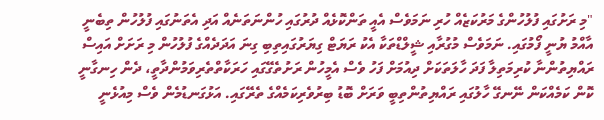"މި ރަށުގައި ފުލުހުންގެ މަރުކަޒެއް ހުރި ނަމަވެސް އެއީ ތަންކޮޅެއް ދުރުގައި ހުންނަތަނެއް އަދި އެތަނުގައި ފުލުހުން ތިބެނީ އާއްމު ޔުނީ ފޯމުގައި. ނަމަވެސް މުގުރާއި ޝީލްޑްތަކާ އެކު ރަޔަޓް ގިޔަރުގައިތިބި ގިނަ އަދަދެއްގެ ފުލުހުން މި ރަށަށް އައިސް ރައްޔިތުންނާ ކުރިމަތިލާ ފަދަ ހާލަތަކަށް ދިއުމަށް ފަހު ވެސް އެމީހުން ރަށުތެގޭގައި ހަރަކާތްތެރިވަމުންދާތީ، ދެން ހިނގާނީ ކޮން ކަމެއްކަން ނޭނގޭ ހާލުގައި ރައްޔިތުންތިބީ ވަރަށް ބޮޑު ބިރުވެރިކަމެއްގެ ތެރޭގައި. އަޅުގަނޑުމެން ވެސް މިއުޅެނީ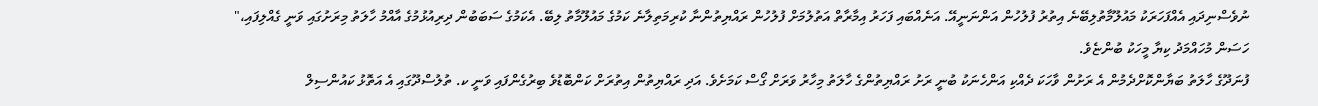ނުވެސްނިދައި އެއްފަހަރަކު މައުލޫމާތުލިބޭނެ އިތުރު ފުލުހުން އަންނަނީއޭ. އަނެއްބައި ފަހަރު އިމާރާތް އަތުލުމަށް ފުލުހުން ރައްޔިތުންނާ ކުރިމަތިލާނެ ކަމުގެ މައުލޫމާތު ލިބޭ. އެކަމުގެ ސަބަބުން ދިރިއުޅުމުގެ އާއްމު ހާލަތު މިރަށުގައި ވަނީ ގެއްލިފައި،" ހަސަން މުހައްމަދު ކިޔާ މީހަކު ބުންޏެވެ.
ފުނަދޫގެ ހާލަތު ބަޔާންކޮށްދެމުން އެ ރަށުން ވާހަކަ ދެއްކި އަންހެނަކު ބުނީ ރަށު ރައްޔިތުންގެ ހާލަތު މިހާރު ވަރަށް ގޯސް ކަމަށެވެ. އަދި ރައްޔިތުން އިތުރަށް ކަންބޮޑުވެ ބިރުގެންފައި ވަނީ ކ. ތުލުސްދޫގައި އެ އަތޮޅު ކައުންސިލް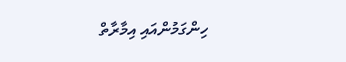ހިންގަމުންއައި އިމާރާތް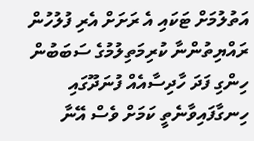އަތުލުމަށް ޓަކައި އެ ރަށަށް އެރި ފުލުހުން ރައްޔިތުންނާ ކުރިމަތިލުމުގެ ސަބަބުން ހިންގި ފަދަ ހާދިސާއެއް ފުނަދޫގައި ހިނގާފައިވާނެތީ ކަމަށް ވެސް އޭނާ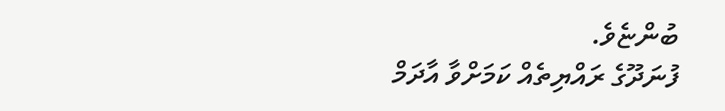ބުންޏެވެ.
ފުނަދޫގެ ރައްޔިތެއް ކަމަށްވާ އާދަމް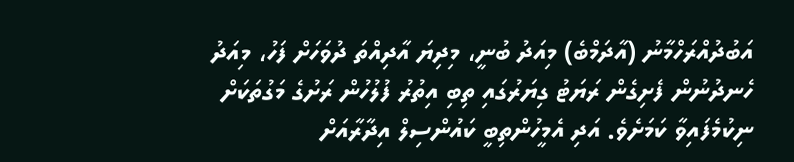އަބުދުއްރަހްމާނު (އާދަމްބެ) މިއަދު ބުނީ، މިދިޔަ އާދިއްތަ ދުވަހަށް ފަހު، މިއަދު ހެނދުނުން ފެށިގެން ރަޔަޓު ގިޔަރުގައި ތިބި އިތުރު ފުލުހުން ރަށުގެ މަގުތަކަށް ނިކުމެފައިވާ ކަމަށެވެ. އަދި އެމީހުންތިބީ ކައުންސިލް އިދާރާއަށް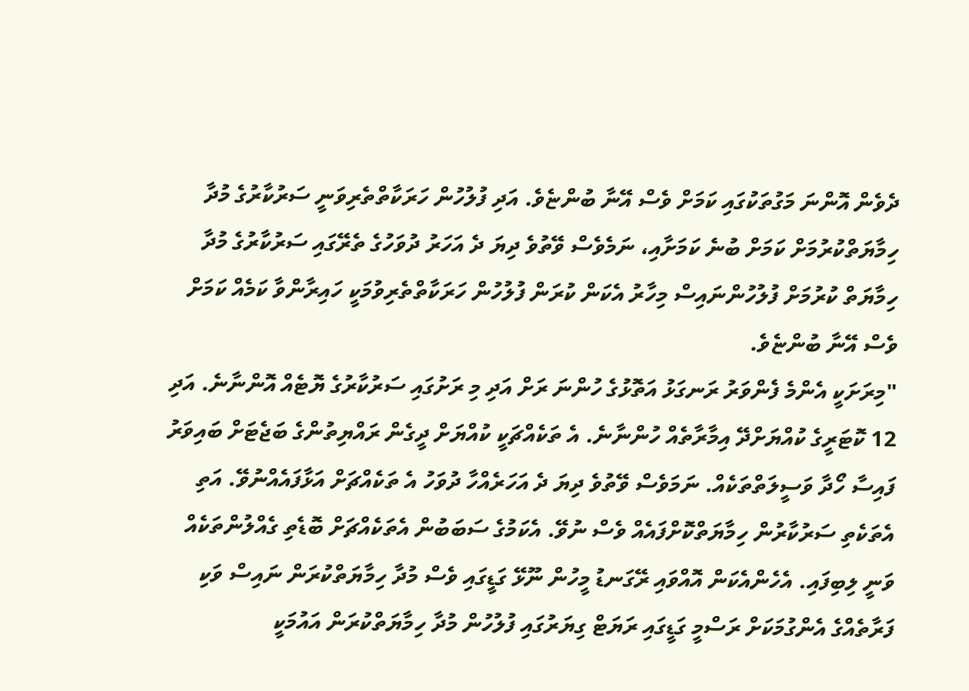ދެވެން އޮންނަ މަގުތަކުގައި ކަމަށް ވެސް އޭނާ ބުންޏެވެ. އަދި ފުލުހުން ހަރަކާތްތެރިވަނީ ސަރުކާރުގެ މުދާ ހިމާޔަތްކުރުމަށް ކަމަށް ބުނެ ކަމަށާއި، ނަމެވެސް ވޭތުވެ ދިޔަ ދެ އަހަރު ދުވަހުގެ ތެރޭގައި ސަރުކާރުގެ މުދާ ހިމާޔަތް ކުރުމަށް ފުލުހުންނައިސް މިހާރު އެކަން ކުރަން ފުލުހުން ހަރަކާތްތެރިވުމަކީ ހައިރާންވާ ކަމެއް ކަމަށް ވެސް އޭނާ ބުންޏެވެ.
"މިރަށަކީ އެންމެ ފެންވަރު ރަނގަޅު އަތޮޅުގެ ހުންނަ ރަށް އަދި މި ރަށުގައި ސަރުކާރުގެ ޔޮޓެއް އޮންނާނެ. އަދި 12 ކޮޓަރީގެ ކުއްޔަށްދޭ އިމާރާތެއް ހުންނާނެ. އެ ތަކެއްޗަކީ ކުއްޔަށް ދީގެން ރައްޔިތުންގެ ބަޖެޓަށް ބައިވަރު ފައިސާ ހޯދާ ވަސީލަތްތަކެއް. ނަމަވެސް ވޭތުވެ ދިޔަ ދެ އަހަރެއްހާ ދުވަހު އެ ތަކެއްޗަށް އަޅާފައެއްނުވޭ. އަތި އެތަކެތި ސަރުކާރުން ހިމާޔަތްކޮށްފައެއް ވެސް ނުވޭ. އެކަމުގެ ސަބަބުން އެތަކެއްޗަށް ބޮޑެތި ގެއްލުންތަކެއް ވަނީ ލިބިފައި. އެހެންއެކަން އޮއްވައި ރޭގަނޑު މީހުން ނޫޅޭ ގަޑީގައި ވެސް މުދާ ހިމާޔަތްކުރަން ނައިސް ވަކި ފަރާތެއްގެ އެންގުމަކަށް ރަސްމީ ގަޑީގައި ރަޔަޓް ގިޔަރުގައި ފުލުހުން މުދާ ހިމާޔަތްކުރަން އައުމަކީ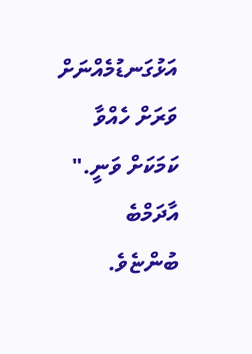އަޅުގަނޑުމެއްނަށް ވަރަށް ހެއްވާ ކަމަކަށް ވަނީ." އާދަމްބެ ބުންޏެވެ.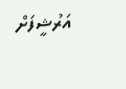އަރުޝީފަށް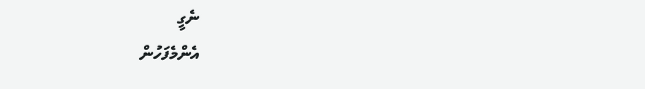ނެގީ
އެންމެފަހުން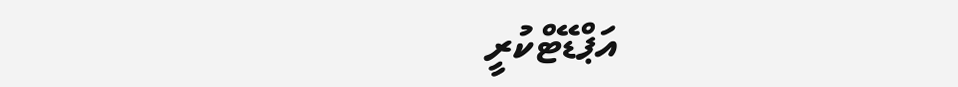އަޕްޑޭޓްކުރީ